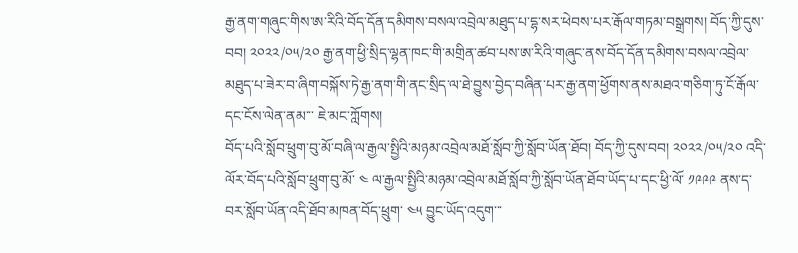རྒྱ་ནག་གཞུང་གིས་ཨ་རིའི་བོད་དོན་དམིགས་བསལ་འབྲེལ་མཐུད་པ་དྷ་སར་ཕེབས་པར་རྒོལ་གཏམ་བསྒྲགས། བོད་ཀྱི་དུས་བབ། ༢༠༢༢/༠༥/༢༠ རྒྱ་ནག་ཕྱི་སྲིད་ལྷན་ཁང་གི་མགྲིན་ཚབ་པས་ཨ་རིའི་གཞུང་ནས་བོད་དོན་དམིགས་བསལ་འབྲེལ་མཐུད་པ་ཟེར་བ་ཞིག་བསྐོས་ཏེ་རྒྱ་ནག་གི་ནང་སྲིད་ལ་ཐེ་བྱུས་བྱེད་བཞིན་པར་རྒྱ་ནག་ཕྱོགས་ནས་མཐའ་གཅིག་ཏུ་ངོ་རྒོལ་དང་ངོས་ལེན་ནམ་་་ ཇེ་མང་ཀློགས།
བོད་པའི་སློབ་ཕྲུག་བུ་མོ་བཞི་ལ་རྒྱལ་སྤྱིའི་མཉམ་འབྲེལ་མཐོ་སློབ་ཀྱི་སློབ་ཡོན་ཐོབ། བོད་ཀྱི་དུས་བབ། ༢༠༢༢/༠༥/༢༠ འདི་ལོར་བོད་པའི་སློབ་ཕྲུག་བུ་མོ་ ༤ ལ་རྒྱལ་སྤྱིའི་མཉམ་འབྲེལ་མཐོ་སློབ་ཀྱི་སློབ་ཡོན་ཐོབ་ཡོད་པ་དང་ཕྱི་ལོ་ ༡༩༩༩ ནས་ད་བར་སློབ་ཡོན་འདི་ཐོབ་མཁན་བོད་ཕྲུག་ ༤༥ བྱུང་ཡོད་འདུག་་་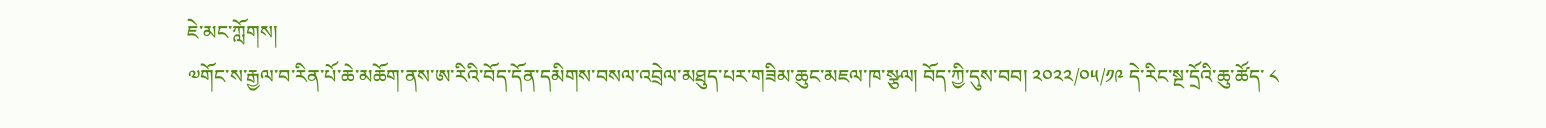ཇེ་མང་ཀློགས།
༧གོང་ས་རྒྱལ་བ་རིན་པོ་ཆེ་མཆོག་ནས་ཨ་རིའི་བོད་དོན་དམིགས་བསལ་འབྲེལ་མཐུད་པར་གཟིམ་ཆུང་མཇལ་ཁ་སྩལ། བོད་ཀྱི་དུས་བབ། ༢༠༢༢/༠༥/༡༩ དེ་རིང་སྔ་དྲོའི་ཆུ་ཚོད་ ༨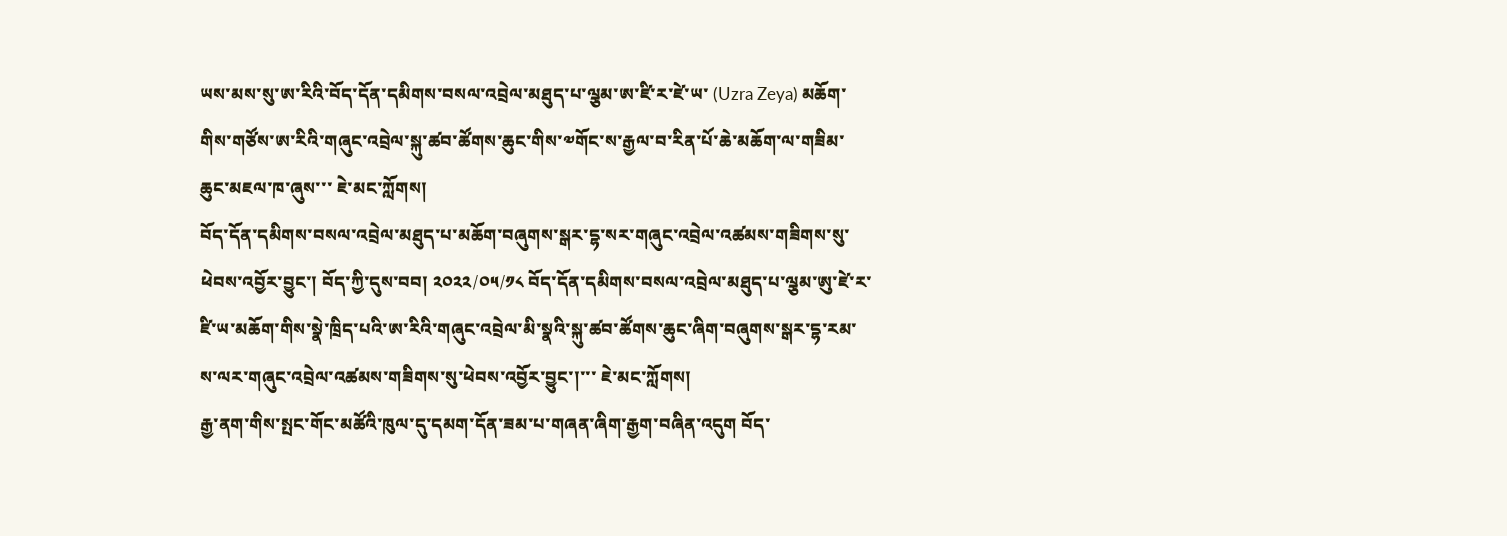ཡས་མས་སུ་ཨ་རིའི་བོད་དོན་དམིགས་བསལ་འབྲེལ་མཐུད་པ་ལྕམ་ཨ་ཛི་ར་ཛེ་ཡ་ (Uzra Zeya) མཆོག་གིས་གཙོས་ཨ་རིའི་གཞུང་འབྲེལ་སྐུ་ཚབ་ཚོགས་ཆུང་གིས་༧གོང་ས་རྒྱལ་བ་རིན་པོ་ཆེ་མཆོག་ལ་གཟིམ་ཆུང་མཇལ་ཁ་ཞུས་་་ ཇེ་མང་ཀློགས།
བོད་དོན་དམིགས་བསལ་འབྲེལ་མཐུད་པ་མཆོག་བཞུགས་སྒར་དྷ་སར་གཞུང་འབྲེལ་འཚམས་གཟིགས་སུ་ཕེབས་འབྱོར་བྱུང་། བོད་ཀྱི་དུས་བབ། ༢༠༢༢/༠༥/༡༨ བོད་དོན་དམིགས་བསལ་འབྲེལ་མཐུད་པ་ལྕམ་ཨུ་ཛེ་ར་ཛི་ཡ་མཆོག་གིས་སྣེ་ཁྲིད་པའི་ཨ་རིའི་གཞུང་འབྲེལ་མི་སྣའི་སྐུ་ཚབ་ཚོགས་ཆུང་ཞིག་བཞུགས་སྒར་དྷ་རམ་ས་ལར་གཞུང་འབྲེལ་འཚམས་གཟིགས་སུ་ཕེབས་འབྱོར་བྱུང་།་་་ ཇེ་མང་ཀློགས།
རྒྱ་ནག་གིས་སྤང་གོང་མཚོའི་ཁུལ་དུ་དམག་དོན་ཟམ་པ་གཞན་ཞིག་རྒྱག་བཞིན་འདུག བོད་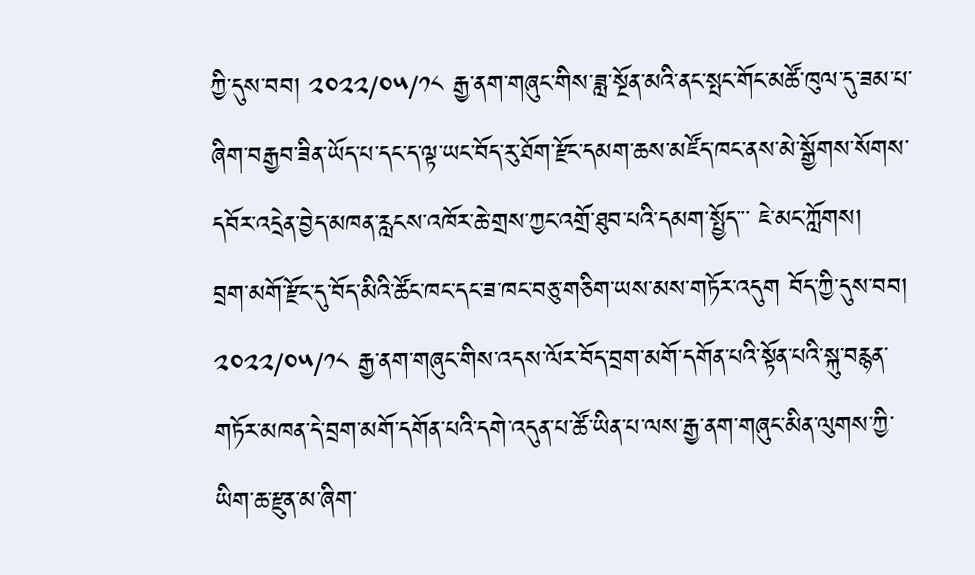ཀྱི་དུས་བབ། ༢༠༢༢/༠༥/༡༨ རྒྱ་ནག་གཞུང་གིས་ཟླ་སྔོན་མའི་ནང་སྤང་གོང་མཚོ་ཁུལ་དུ་ཟམ་པ་ཞིག་བརྒྱབ་ཟིན་ཡོད་པ་དང་ད་ལྟ་ཡང་བོད་རུ་ཐོག་རྫོང་དམག་ཆས་མཛོད་ཁང་ནས་མེ་སྒྱོགས་སོགས་དབོར་འདྲེན་བྱེད་མཁན་རླངས་འཁོར་ཆེ་གྲས་ཀྱང་འགྲོ་ཐུབ་པའི་དམག་སྤྱོད་་་ ཇེ་མང་ཀློགས།
བྲག་མགོ་རྫོང་དུ་བོད་མིའི་ཚོང་ཁང་དང་ཟ་ཁང་བཅུ་གཅིག་ཡས་མས་གཏོར་འདུག བོད་ཀྱི་དུས་བབ། ༢༠༢༢/༠༥/༡༨ རྒྱ་ནག་གཞུང་གིས་འདས་ལོར་བོད་བྲག་མགོ་དགོན་པའི་སྟོན་པའི་སྐུ་བརྙན་གཏོར་མཁན་དེ་བྲག་མགོ་དགོན་པའི་དགེ་འདུན་པ་ཚོ་ཡིན་པ་ལས་རྒྱ་ནག་གཞུང་མིན་ལུགས་ཀྱི་ཡིག་ཆ་རྫུན་མ་ཞིག་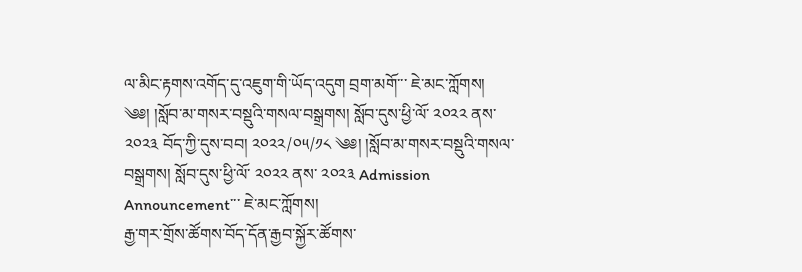ལ་མིང་རྟགས་འགོད་དུ་འཇུག་གི་ཡོད་འདུག བྲག་མགོ་་་ ཇེ་མང་ཀློགས།
༄༅། །སློབ་མ་གསར་བསྡུའི་གསལ་བསྒྲགས། སློབ་དུས་ཕྱི་ལོ་ ༢༠༢༢ ནས་ ༢༠༢༣ བོད་ཀྱི་དུས་བབ། ༢༠༢༢/༠༥/༡༨ ༄༅། །སློབ་མ་གསར་བསྡུའི་གསལ་བསྒྲགས། སློབ་དུས་ཕྱི་ལོ་ ༢༠༢༢ ནས་ ༢༠༢༣ Admission Announcement་་་ ཇེ་མང་ཀློགས།
རྒྱ་གར་གྲོས་ཚོགས་བོད་དོན་རྒྱབ་སྐྱོར་ཚོགས་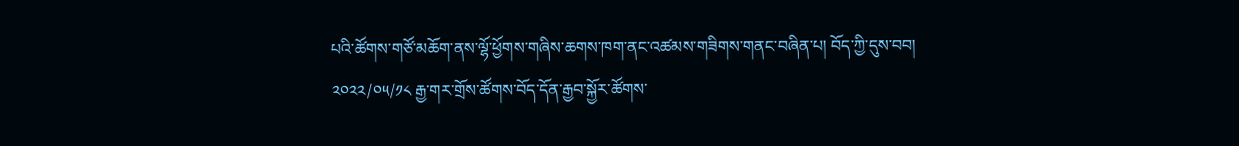པའི་ཚོགས་གཙོ་མཆོག་ནས་ལྷོ་ཕྱོགས་གཞིས་ཆགས་ཁག་ནང་འཚམས་གཟིགས་གནང་བཞིན་པ། བོད་ཀྱི་དུས་བབ། ༢༠༢༢/༠༥/༡༨ རྒྱ་གར་གྲོས་ཚོགས་བོད་དོན་རྒྱབ་སྐྱོར་ཚོགས་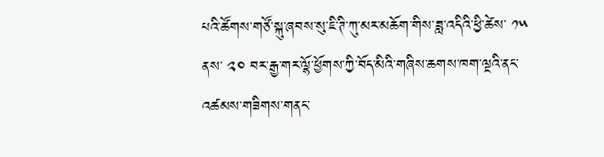པའི་ཚོགས་གཙོ་སྐུ་ཞབས་སུ་ཇི་ཊི་ཀུ་མར་མཆོག་གིས་ཟླ་འདིའི་ཕྱི་ཚེས་ ༡༥ ནས་ ༢༠ བར་རྒྱ་གར་ལྷོ་ཕྱོགས་ཀྱི་བོད་མིའི་གཞིས་ཆགས་ཁག་ལྔའི་ནང་འཚམས་གཟིགས་གནང་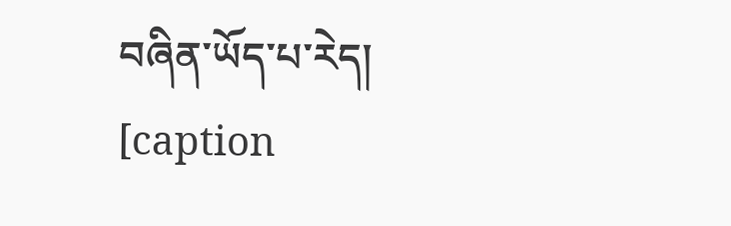བཞིན་ཡོད་པ་རེད། [caption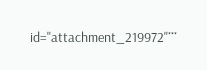id="attachment_219972"་་་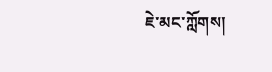ཇེ་མང་ཀློགས།